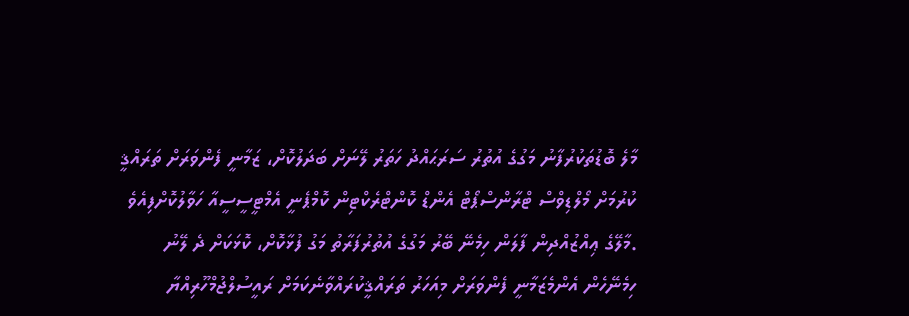މާލެ ބޮޑުތަކުރުފާނު މަގުގެ އުތުރު ސަރަޙައްދު ހަތަރު ލޭނަށް ބަދަލުކޮށް، ޒަމާނީ ފެންވަރަށް ތަރައްޤީ ކުރުމަށް މޯލްޑިވްސް ޓްރާންސްޕޯޓް އެންޑް ކޮންޓްރެކްޓިން ކޮމްޕެނީ އެމްޓީސީސީއާ ހަވާލުކޮށްފިއެވެ .މާލޭގެ ޢިއްޒުއްދިން ފާލަން ހިމެނޭ ބޭރު މަގުގެ އުތުރުފަރާތު މަގު ފުޅާކޮށް، ކޮޅަކަށް ދެ ލޭނު ހިމެނޭހެން އެންމެޒަމާނީ ފެންވަރަށް މިއަހަރު ތަރައްޤީކުރައްވާނެކަމަށް ރައީސުލްޖުމްހޫރިއްޔާ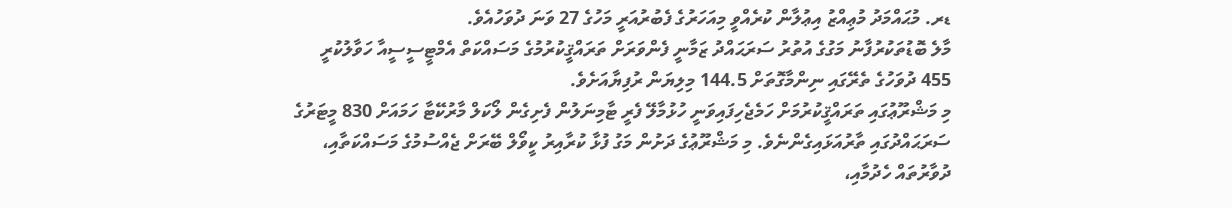ޑރ. މުޙައްމަދު މުޢިއްޒު އިޢުލާން ކުރެއްވީ މިއަހަރުގެ ފެބުރުއަރީ މަހުގެ 27 ވަނަ ދުވަހުއެވެ.
މާލެ ބޮޑުތަކުރުފާނު މަގުގެ އުތުރު ސަރަޙައްދު ޒަމާނީ ފެންވަރަށް ތަރައްޤީކުރުމުގެ މަސައްކަތް އެމްޓީސީސީއާ ހަވާލުކުރީ 455 ދުވަހުގެ ތެރޭގައި ނިންމާގޮތަށް 144.5 މިލިޔަން ރުފިޔާއަށެވެ.
މި މަޝްރޫޢުގައި ތަރައްޤީކުރުމަށް ހަމެޖެހިފައިވަނީ ހުޅުމާލޭ ފެރީ ޓާމިނަލުން ފެށިގެން ލޯކަލް މާރުކޭޓާ ހަމައަށް 830 މީޓަރުގެ ސަރަޙައްދުގައި ތާރުއަޅައިގެންނެވެ. މި މަޝްރޫޢުގެ ދަށުން މަގު ފުޅާ ކުރާއިރު ކީވޯލް ބޭރަށް ޖެއްސުމުގެ މަސައްކަތާއި، ދުވާރުތައް ހެދުމާއި،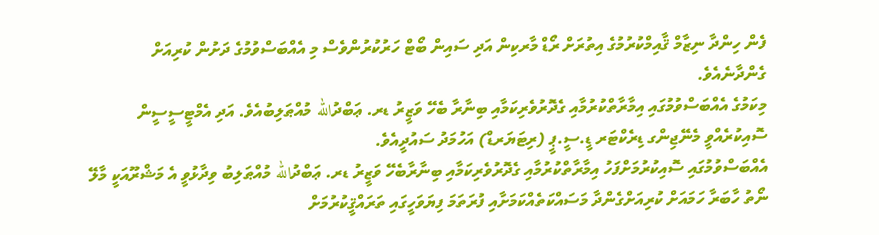ފެން ހިންދާ ނިޒާމް ޤާއިމްކުރުމުގެ އިތުރަށް ރޯޑް މާރކިން އަދި ސައިން ބޯޓް ހަރުކުރުންވެސް މި އެއްބަސްވުމުގެ ދަށުން ކުރިއަށް ގެންދާނެއެވެ.
މިކަމުގެ އެއްބަސްވުމުގައި އިމާރާތްކުރުމާއި ގެދޮރުވެރިކަމާއި ބިނާރާ ބެހޭ ވަޒީރު ޑރ. ޢަބްދުالله މުއްޠަލިބުއެވެ. އަދި އެމްޓީސީސީން ސޮއިކުރެއްވީ މެނޭޖިންގ ޑިރެކްޓަރ ޑީ.ސީ.ޕީ (ރިޓަޔަރޑް) އަހުމަދު ސައުދީއެވެ.
އެއްބަސްވުމުގައި ސޮއިކުރުމަށްފަހު އިމާރާތްކުރުމާއި ގެދޮރުވެރިކަމާއި ބިނާރާބެހޭ ވަޒީރު ޑރ. ޢަބްދުالله މުއްޠަލިބު ވިދާޅުވީ އެ މަޝްރޫއަކީ މާލޭ ނޯތު ހާބަރާ ހަމައަށް ކުރިއަށްގެންދާ މަސައްކަތެއްކަމަށާއި ފުރަތަމަ ފިޔަވަހީގައި ތަރައްޤީކުރުމަށް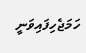ހަމަޖެހިފައިވަނީ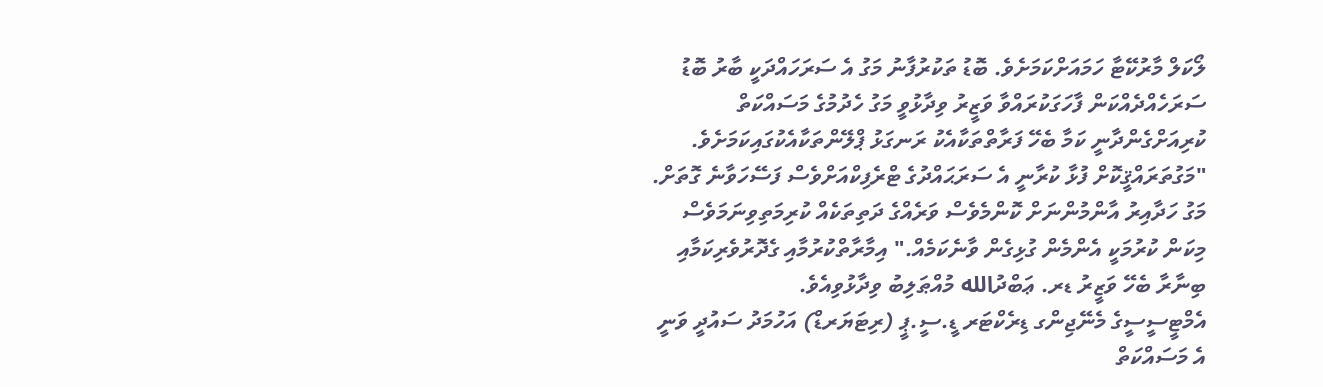ލޯކަލް މާރުކޭޓާ ހަމައަށްކަމަށެވެ. ބޮޑު ތަކުރުފާނު މަގު އެ ސަރަހައްދަކީ ބާރު ބޮޑު ސަރަހެއްދެއްކަން ފާހަގަކުރައްވާ ވަޒީރު ވިދާޅުވީ މަގު ހެދުމުގެ މަސައްކަތް ކުރިއަށްގެންދާނީ ކަމާ ބެހޭ ފަރާތްތަކާއެކު ރަނގަޅު ޕްލޭންތަކާއެކުގައިކަމަށެވެ.
"މަގުތަރައްޤީކޮށް ފުޅާ ކުރާނީ އެ ސަރަޙައްދުގެ ޓްރެފިކްއަށްވެސް ފަސޭހަވާނެ ގޮތަށް. މަގު ހަދާއިރު އާންމުންނަށް ކޮންމެވެސް ވަރެއްގެ ދަތިތަކެއް ކުރިމަތިވިނަމަވެސް މިކަން ކުރުމަކީ އެންމެން ގުޅިގެން ވާނެކަމެއް." އިމާރާތްކުރުމާއި ގެދޮރުވެރިކަމާއި ބިނާރާ ބެހޭ ވަޒީރު ޑރ. ޢަބްދުالله މުއްޠަލިބު ވިދާޅުވިއެވެ.
އެމްޓީސީސީގެ މެނޭޖިންގ ޑިރެކްޓަރ ޑީ.ސީ.ޕީ (ރިޓަޔަރޑް) އަހުމަދު ސައުދީ ވަނީ އެ މަސައްކަތް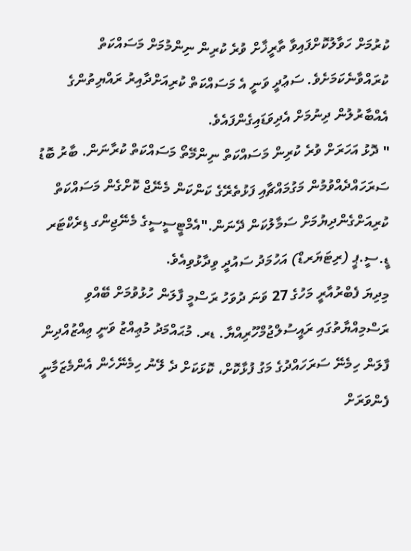ކުރުމަށް ހަވާލުކޮށްފައިވާ ތާރީޚާށް ވުރެ ކުރިން ނިންމުމަށް މަސައްކަތް ކުރައްވާނެކަމަށެވެ. ސަޢުދީ ވަނީ އެ މަސައްކަތް ކުރިއަށްދާއިރު ރައްޔިތުންގެ އެއްބާރުލުން ދިނުމަށް އެދިވަޑައިގެންފައެވެ.
" ދޮޅު އަހަރަށް ވުރެ ކުރިން މަސައްކަތް ނިންމޭތޯ މަސައްކަތް ކުރާނަން. ބާރު ބޮޑު ސަރަހައްދެއްވުމުން މަގުމައްޗާއި ފަޅުތެރޭގެ ކަންކަން މެނޭޖް ކޮށްގެން މަސައްކަތް ކުރިއަށްގެންދިޔުމަށް ސަމާލުކަން ދޭނަން."އެމްޓީސީސީގެ މެނޭޖިންގ ޑިރެކްޓަރ ޑީ.ސީ.ޕީ (ރިޓަޔަރޑް) އަހުމަދު ސައުދީ ވިދާޅުވިއެވެ.
މިދިޔަ ފެބްރުއާރީ މަހުގެ 27 ވަނަ ދުވަހު ރަސްމީ ފާލަން ހުޅުވުމަށް ބޭއްވި ރަސްމިއްޔާތުގައި ރައީސުލްޖުމްހޫރިއްޔާ. ޑރ. މުޙައްމަދު މުޢިއްޒު ވަނީ ޢިއްޒުއްދިން ފާލަން ހިމެނޭ ސަރަހައްދުގެ މަގު ފުޅާކޮށް، ކޮޅަކަށް ދެ ލޭނު ހިމެނޭހެން އެންމެޒަމާނީ ފެންވަރަށް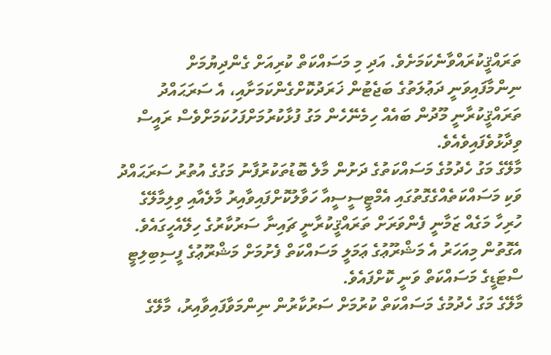ތަރައްޤީކުރައްވާނެކަމަށެވެ. އަދި މި މަސައްކަތް ކުރިއަށް ގެންދިޔުމަށް ނިންމާފައިވަނީ ދަޢުލަތުގެ ބަޖެޓުން ޚަރަދުކޮށްގެންކަމަށާއި، އެ ސަރަޙައްދު ތަރައްޤީކުރާނީ މޫދުން ބައެއް ހިމެނޭހެން މަގު ފުޅާކުރުމަށްފަހުކަމަށްވެސް ރައީސް ވިދާޅުވެފައިވެއެވެ.
މާލޭގެ މަގު ހެދުމުގެ މަސައްކަތުގެ ދަށުން މާލެ ބޮޑުތަކުރުފާނު މަގުގެ އުތުރު ސަރަޙައްދު ވަކި މަސައްކަތެއްގެގޮތުގައި އެމްޓީސީސީއާ ހަވާލުކޮށްފައިވާއިރު މާލެއާއި ވިލިމާލޭގެ ހުރިހާ މަގެއް ޒަމާނީ ފެންވަރަށް ތަރައްޤީކުރާނީ ޗައިނާ ސަރުކާރުގެ ހިލޭއެހީގައެވެ. އެގޮތުން މިއަހަރު އެ މަޝްރޫޢުގެ ޢަމަލީ މަސައްކަތް ފެށުމަށް މަޝްރޫޢުގެ ފީސިބިލިޓީ ސްޓަޑީގެ މަސައްކަތް ވަނީ ކޮށްފައެވެ.
މާލޭގެ މަގު ހެދުމުގެ މަސައްކަތް ކުރުމަށް ސަރުކާރުން ނިންމަވާފައިވާއިރު، މާލޭގެ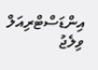އިންޑަސްޓްރިއަލް ވިލެޖު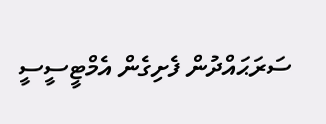ސަރަޙައްދުން ފެށިގެން އެމްޓީސީސީ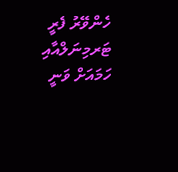ހެންވޭރު ފެރީ ޓަރމިނަލްއާއި ހަމައަށް ވަނީ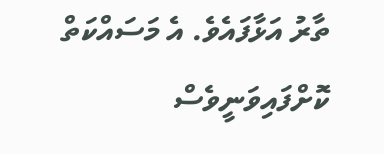ތާރު އަޅާފައެވެ. އެ މަސައްކަތް ކޮށްފައިވަނީވެސް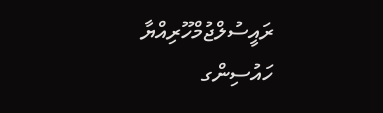ރައީސުލްޖުމްހޫރިއްޔާ ހައުސިންގ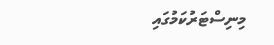މިނިސްޓަރުކަމުގައި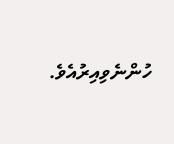ހުންނެވިއިރުއެވެ.